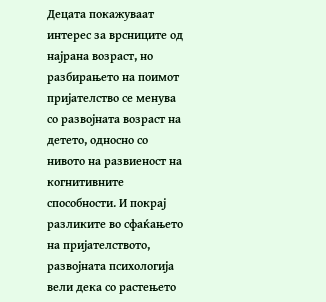Децата покажуваат интерес за врсниците од најрана возраст, но разбирањето на поимот пријателство се менува со развојната возраст на детето, односно со нивото на развиеност на когнитивните способности. И покрај разликите во сфаќањето на пријателството, развојната психологија вели дека со растењето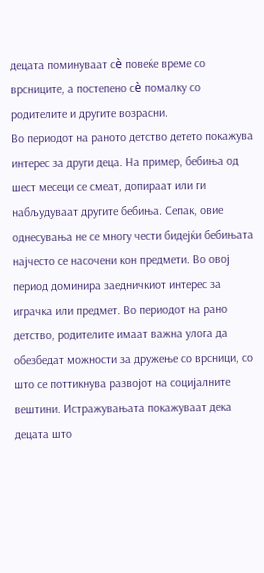децата поминуваат сè повеќе време со врсниците, а постепено сè помалку со родителите и другите возрасни.
Во периодот на раното детство детето покажува интерес за други деца. На пример, бебиња од шест месеци се смеат, допираат или ги набљудуваат другите бебиња. Сепак, овие однесувања не се многу чести бидејќи бебињата најчесто се насочени кон предмети. Во овој период доминира заедничкиот интерес за играчка или предмет. Во периодот на рано детство, родителите имаат важна улога да обезбедат можности за дружење со врсници, со што се поттикнува развојот на социјалните вештини. Истражувањата покажуваат дека децата што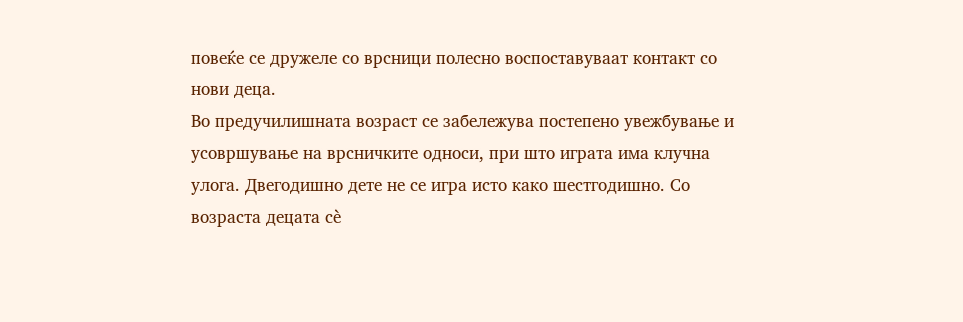повеќе се дружеле со врсници полесно воспоставуваат контакт со нови деца.
Во предучилишната возраст се забележува постепено увежбување и усовршување на врсничките односи, при што играта има клучна улога. Двегодишно дете не се игра исто како шестгодишно. Со возраста децата сè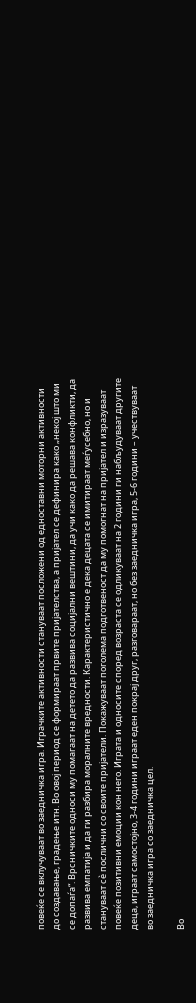повеќе се вклучуваат во заедничка игра. Играчките активности стануваат посложени од едноставни моторни активности до создавање, градење итн. Во овој период се формираат првите пријателства, а пријател се дефинира како „некој што ми се допаѓа“. Врсничките односи му помагаат на детето да развива социјални вештини, да учи како да решава конфликти, да развива емпатија и да ги разбира моралните вредности. Карактеристично е дека децата се имитираат меѓусебно, но и стануваат сè послични со своите пријатели. Покажуваат поголема подготвеност да му помогнат на пријател и изразуваат повеќе позитивни емоции кон него. Играта и односите според возраста се одликуваат на 2 години ги набљудуваат другите деца, играат самостојно, 3-4 години играат еден покрај друг, разговараат, но без заедничка игра, 5-6 години – учествуваат во заедничка игра со заедничка цел.

Во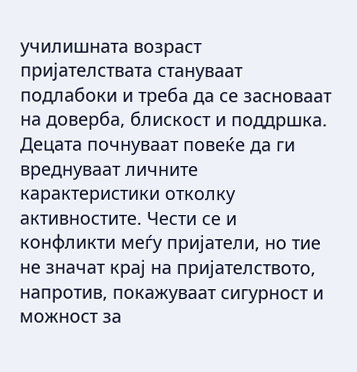училишната возраст пријателствата стануваат подлабоки и треба да се засноваат на доверба, блискост и поддршка. Децата почнуваат повеќе да ги вреднуваат личните карактеристики отколку активностите. Чести се и конфликти меѓу пријатели, но тие не значат крај на пријателството, напротив, покажуваат сигурност и можност за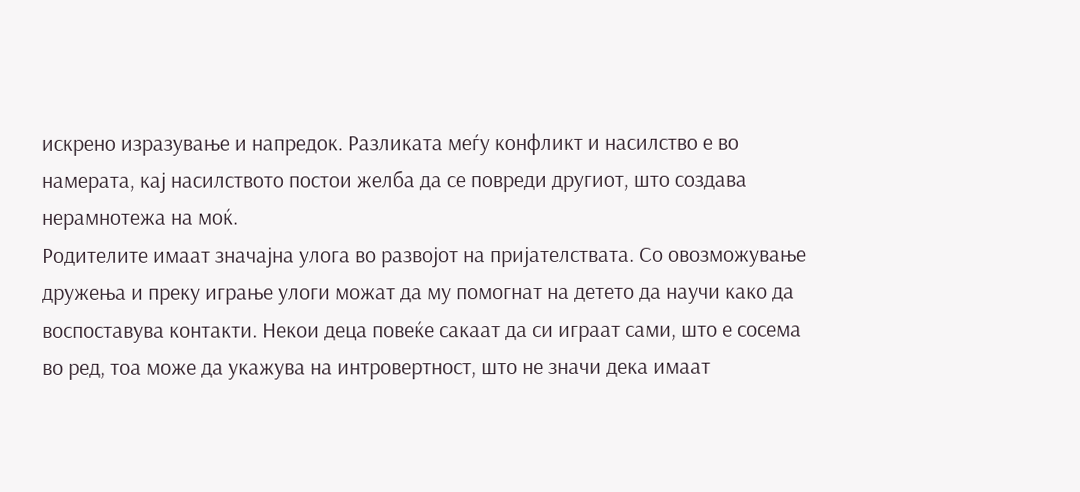искрено изразување и напредок. Разликата меѓу конфликт и насилство е во намерата, кај насилството постои желба да се повреди другиот, што создава нерамнотежа на моќ.
Родителите имаат значајна улога во развојот на пријателствата. Со овозможување дружења и преку играње улоги можат да му помогнат на детето да научи како да воспоставува контакти. Некои деца повеќе сакаат да си играат сами, што е сосема во ред, тоа може да укажува на интровертност, што не значи дека имаат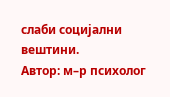слаби социјални вештини.
Автор: м–р психолог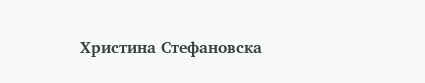Христина Стефановска